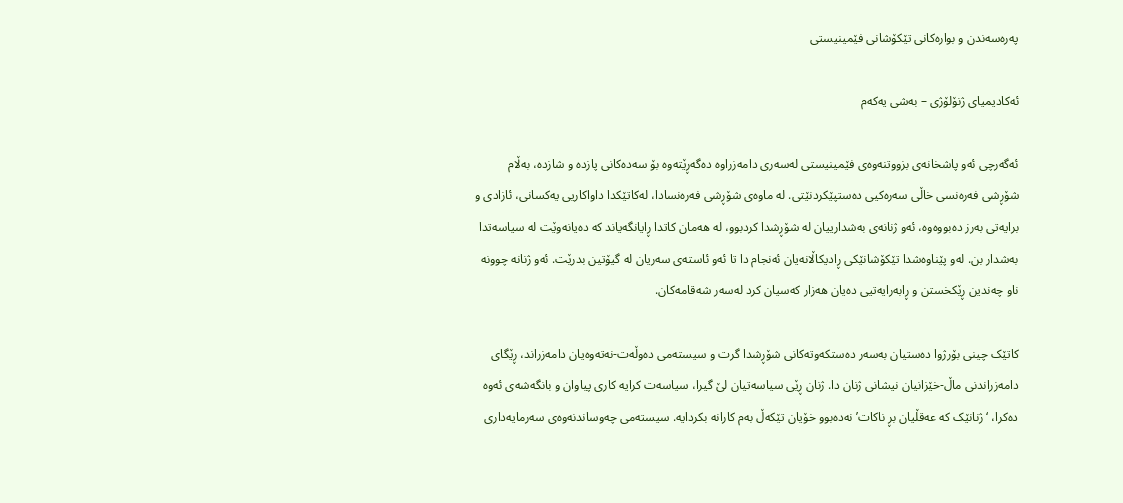پەرەسەندن و بوارەکانی تێکۆشانی فێمینیستی

ئەکادیمیای ژنۆلۆژی – بەشی یەکەم

ئەگەرچی ئەو پاشخانەی بزووتنەوەی فێمینیستی لەسەری دامەزراوە دەگەڕێتەوە بۆ سەدەکانی پازدە و شازدە، بەڵام شۆڕشی فەرەنسی خاڵی سەرەکیی دەستپێکردنێتی. لە ماوەی شۆڕشی فەرەنسادا، لەکاتێکدا داواکاریی یەکسانی، ئازادی و برایەتی بەرز دەبووەوە، ئەو ژنانەی بەشدارییان لە شۆڕشدا کردبوو، لە هەمان کاتدا ڕایانگەیاند کە دەیانەوێت لە سیاسەتدا بەشدار بن. لەو پێناوەشدا تێکۆشانێکی ڕادیکاڵانەیان ئەنجام دا تا ئەو ئاستەی سەریان لە گیۆتین بدرێت. ئەو ژنانە چوونە ناو چەندین ڕێکخستن و ڕابەرایەتیی دەیان هەزار کەسیان کرد لەسەر شەقامەکان.

کاتێک چینی بۆرژوا دەستیان بەسەر دەستکەوتەکانی شۆڕشدا گرت و سیستەمی دەوڵەت-نەتەوەیان دامەزراند، ڕێگای دامەزراندنی ماڵ-خێزانیان نیشانی ژنان دا. ژنان ڕێی سیاسەتیان لێ گیرا، سیاسەت کرایە کاری پیاوان و بانگەشەی ئەوە دەکرا، ‘ژنانێک کە عەقڵیان بڕ ناکات’ نەدەبوو خۆیان تێکەڵ بەم کارانە بکردایە. سیستەمی چەوساندنەوەی سەرمایەداری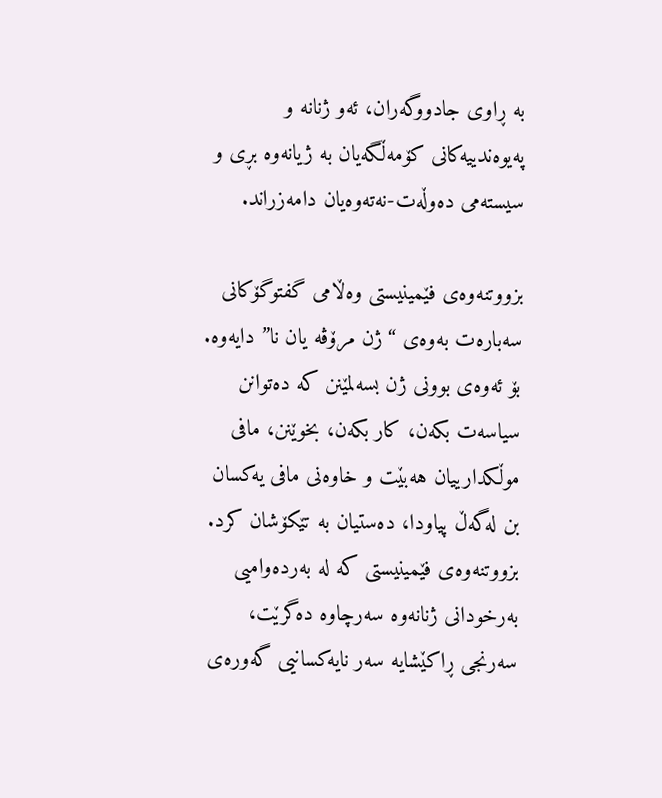بە ڕاوی جادووگەران، ئەو ژنانە و پەیوەندییەکانی کۆمەڵگەیان بە ژیانەوە بڕی و سیستەمی دەوڵەت-نەتەوەیان دامەزراند.

بزووتنەوەی فێمینیستی وەڵامی گفتوگۆکانی سەبارەت بەوەی “ژن مرۆڤە یان نا” دایەوە. بۆ ئەوەی بوونی ژن بسەلمێنن کە دەتوانن سیاسەت بکەن، کار بکەن، بخوێنن، مافی موڵکدارییان هەبێت و خاوەنی مافی یەکسان بن لەگەڵ پیاودا، دەستیان بە تێکۆشان کرد. بزووتنەوەی فێمینیستی کە لە بەردەوامیی بەرخودانی ژنانەوە سەرچاوە دەگرێت، سەرنجی ڕاکێشایە سەر نایەکسانیی گەورەی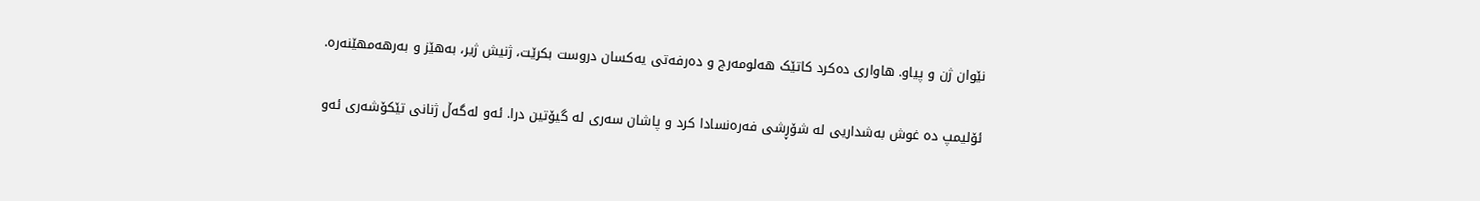نێوان ژن و پیاو. هاواری دەکرد کاتێک هەلومەرج و دەرفەتی یەکسان دروست بکرێت، ژنیش ژیر، بەهێز و بەرهەمهێنەرە.

ئۆلیمپ دە غوش بەشداریی لە شۆڕشی فەرەنسادا کرد و پاشان سەری لە گیۆتین درا. ئەو لەگەڵ ژنانی تێکۆشەری ئەو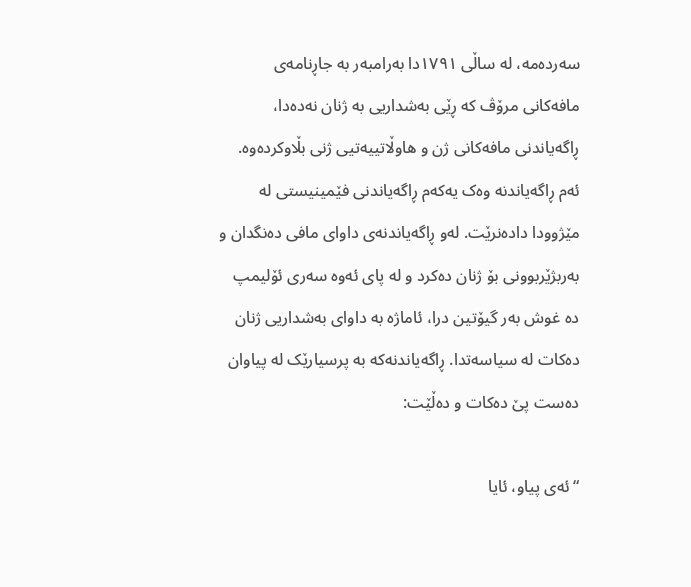سەردەمە، لە ساڵی ١٧٩١دا بەرامبەر بە جاڕنامەی مافەکانی مرۆڤ کە ڕێی بەشداریی بە ژنان نەدەدا، ڕاگەیاندنی مافەکانی ژن و هاوڵاتییەتیی ژنی بڵاوکردەوە. ئەم ڕاگەیاندنە وەک یەکەم ڕاگەیاندنی فێمینیستی لە مێژوودا دادەنرێت. لەو ڕاگەیاندنەی داوای مافی دەنگدان و بەربژێربوونی بۆ ژنان دەکرد و لە پای ئەوە سەری ئۆلیمپ دە غوش بەر گیۆتین درا، ئاماژە بە داوای بەشداریی ژنان دەکات لە سیاسەتدا. ڕاگەیاندنەکە بە پرسیارێک لە پیاوان دەست پێ دەکات و دەڵێت:

“ئەی پیاو، ئایا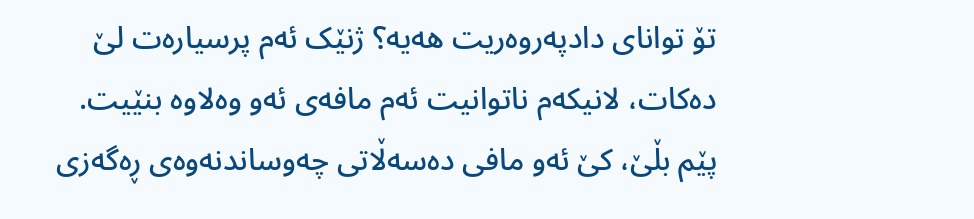تۆ توانای دادپەروەریت هەیە؟ ژنێک ئەم پرسیارەت لێ دەکات، لانیکەم ناتوانیت ئەم مافەی ئەو وەلاوە بنێیت. پێم بڵێ، کێ ئەو مافی دەسەڵاتی چەوساندنەوەی ڕەگەزی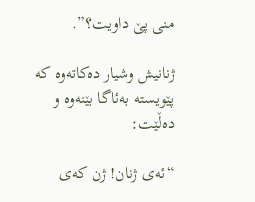منی پێ داویت؟”.

ژنانیش وشیار دەکاتەوە کە پێویستە بەئاگا بێنەوە و دەڵێت:

“ئەی ژنان! ژن کەی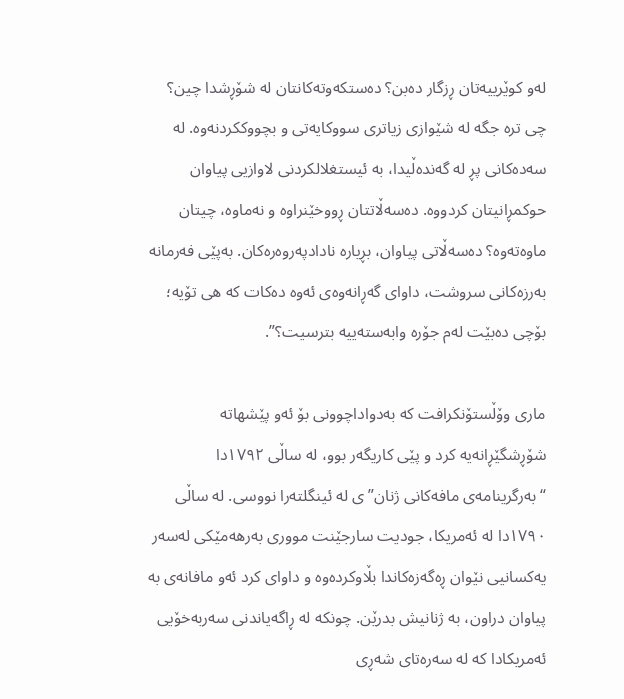لەو کوێرییەتان ڕزگار دەبن؟ دەستکەوتەکانتان لە شۆڕشدا چین؟ چی ترە جگە لە شێوازی زیاتری سووکایەتی و بچووککردنەوە. لە سەدەکانی پڕ لە گەندەڵیدا، بە ئیستغلالکردنی لاوازیی پیاوان حوکمڕانیتان کردووە. دەسەڵاتتان ڕووخێنراوە و نەماوە، چیتان ماوەتەوە؟ دەسەڵاتی پیاوان، بڕیارە نادادپەروەرەکان. بەپێی فەرمانە بەرزەکانی سروشت، داوای گەڕانەوەی ئەوە دەکات کە هی تۆیە؛ بۆچی دەبێت لەم جۆرە وابەستەییە بترسیت؟”.

ماری وۆڵستۆنکرافت کە بەدواداچوونی بۆ ئەو پێشهاتە شۆڕشگێڕانەیە کرد و پێی کاریگەر بوو، لە ساڵی ١٧٩٢دا “بەرگرینامەی مافەکانی ژنان”ی لە ئینگلتەرا نووسی. لە ساڵی ١٧٩٠دا لە ئەمریکا، جودیت سارجێنت مووری بەرهەمێکی لەسەر یەکسانیی نێوان ڕەگەزەکاندا بڵاوکردەوە و داوای کرد ئەو مافانەی بە پیاوان دراون، بە ژنانیش بدرێن. چونکە لە ڕاگەیاندنی سەربەخۆیی ئەمریکادا کە لە سەرەتای شەڕی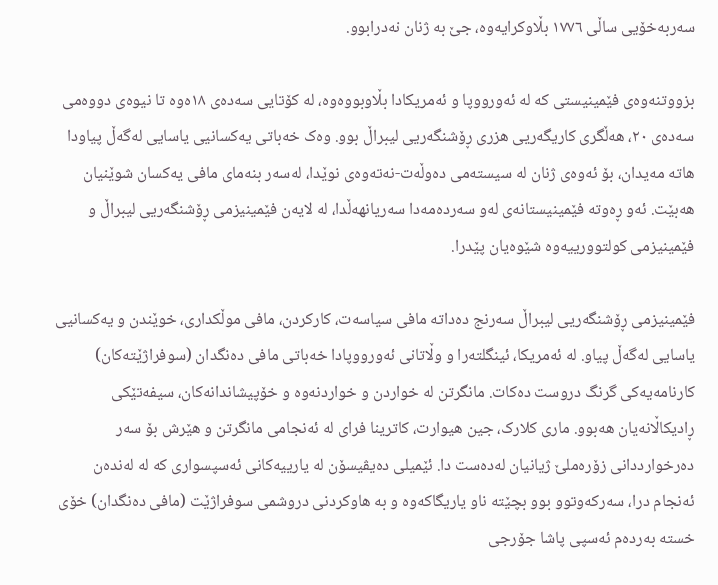سەربەخۆیی ساڵی ١٧٧٦ بڵاوکرایەوە، جێ بە ژنان نەدرابوو.

بزووتنەوەی فێمینیستی کە لە ئەورووپا و ئەمریکادا بڵاوبووەوە، لە کۆتایی سەدەی ١٨ەوە تا نیوەی دووەمی سەدەی ٢٠، هەڵگری کاریگەریی هزری ڕۆشنگەریی لیبراڵ بوو. وەک خەباتی یەکسانیی یاسایی لەگەڵ پیاودا هاتە مەیدان، بۆ ئەوەی ژنان لە سیستەمی دەوڵەت-نەتەوەی نوێدا، لەسەر بنەمای مافی یەکسان شوێنیان هەبێت. ئەو ڕەوتە فێمینیستانەی لەو سەردەمەدا سەریانهەڵدا، لە لایەن فێمینیزمی ڕۆشنگەریی لیبراڵ و فێمینیزمی کولتوورییەوە شێوەیان پێدرا.

فێمینیزمی ڕۆشنگەریی لیبراڵ سەرنج دەداتە مافی سیاسەت، کارکردن، مافی موڵکداری، خوێندن و یەکسانیی یاسایی لەگەڵ پیاو. لە ئەمریکا، ئینگلتەرا و وڵاتانی ئەورووپادا خەباتی مافی دەنگدان (سوفراژێتەکان) کارنامەیەکی گرنگ دروست دەکات. مانگرتن لە خواردن و خواردنەوە و خۆپیشاندانەکان، سیفەتێکی ڕادیکاڵانەیان هەبوو. ماری کلارک، جین هیوارت، کاترینا فرای لە ئەنجامی مانگرتن و هێرش بۆ سەر دەرخوارددانی زۆرەملێ ژیانیان لەدەست دا. ئێمیلی دەیڤیسۆن لە یارییەکانی ئەسپسواری کە لە لەندەن ئەنجام درا، سەرکەوتوو بوو بچێتە ناو یاریگاکەوە و بە هاوکردنی دروشمی سوفراژێت (مافی دەنگدان) خۆی خستە بەردەم ئەسپی پاشا جۆرجی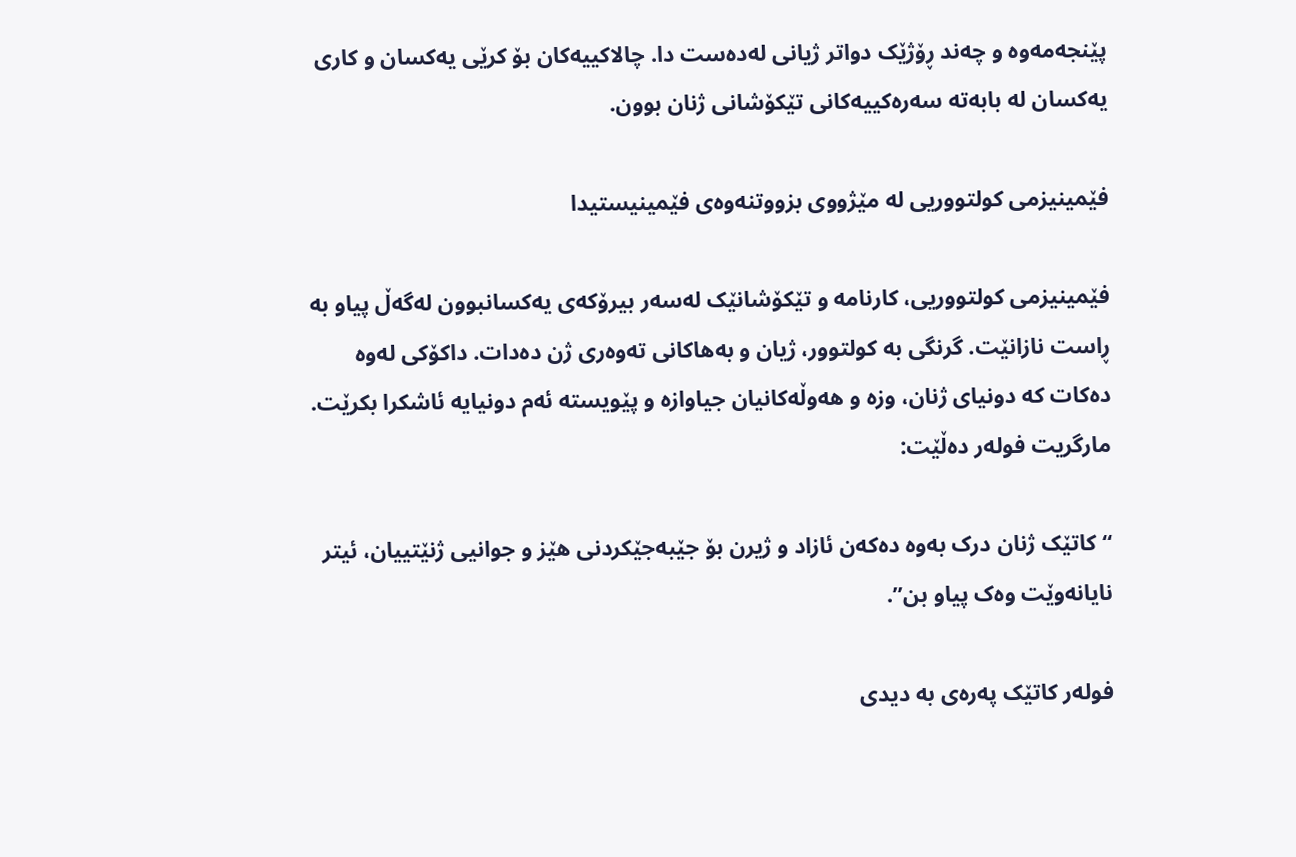پێنجەمەوە و چەند ڕۆژێک دواتر ژیانی لەدەست دا. چالاکییەکان بۆ کرێی یەکسان و کاری یەکسان لە بابەتە سەرەکییەکانی تێکۆشانی ژنان بوون.

فێمینیزمی کولتووریی لە مێژووی بزووتنەوەی فێمینیستیدا

فێمینیزمی کولتووریی، کارنامە و تێکۆشانێک لەسەر بیرۆکەی یەکسانبوون لەگەڵ پیاو بە ڕاست نازانێت. گرنگی بە کولتوور، ژیان و بەهاکانی تەوەری ژن دەدات. داکۆکی لەوە دەکات کە دونیای ژنان، وزە و هەوڵەکانیان جیاوازە و پێویستە ئەم دونیایە ئاشکرا بکرێت. مارگریت فولەر دەڵێت:

“کاتێک ژنان درک بەوە دەکەن ئازاد و ژیرن بۆ جێبەجێکردنی هێز و جوانیی ژنێتییان، ئیتر نایانەوێت وەک پیاو بن”.

فولەر کاتێک پەرەی بە دیدی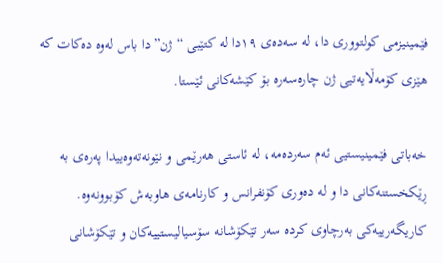فێمینیزمی کولتووری دا، لە سەدەی ١٩دا لە کتێبی “ژن”دا باس لەوە دەکات کە هێزی کۆمەڵایەتیی ژن چارەسەرە بۆ کێشەکانی ئێستا.

خەباتی فێمینیستیی ئەم سەردەمە، لە ئاستی هەرێمی و نێونەتەوەییدا پەرەی بە ڕێکخستنەکانی دا و لە دەوری کۆنفرانس و کارنامەی هاوبەش کۆبوونەوە. کاریگەرییەکی بەرچاوی کردە سەر تێکۆشانە سۆسیالیستییەکان و تێکۆشانی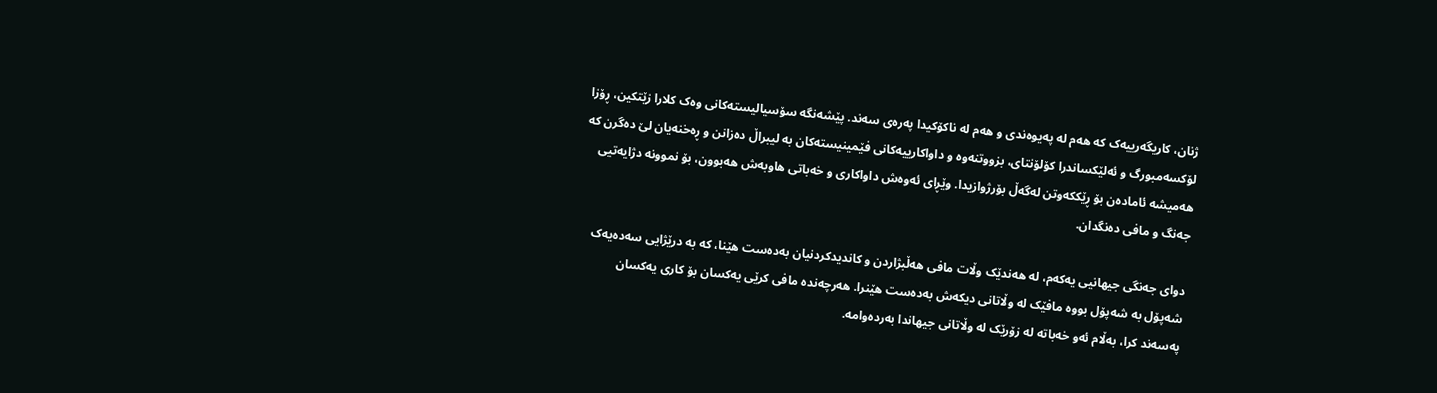ژنان، کاریگەرییەک کە هەم لە پەیوەندی و هەم لە ناکۆکیدا پەرەی سەند. پێشەنگە سۆسیالیستەکانی وەک کلارا زێتکین، ڕۆزا لۆکسەمبورگ و ئەلێکساندرا کۆلۆنتای، بزووتنەوە و داواکارییەکانی فێمینیستەکان بە لیبراڵ دەزانن و ڕەخنەیان لێ دەگرن کە هەمیشە ئامادەن بۆ ڕێککەوتن لەگەڵ بۆرژوازیدا. وێڕای ئەوەش داواکاری و خەباتی هاوبەش هەبوون، بۆ نموونە دژایەتیی جەنگ و مافی دەنگدان.

دوای جەنگی جیهانیی یەکەم، لە هەندێک وڵات مافی هەڵبژاردن و کاندیدکردنیان بەدەست هێنا، کە بە درێژایی سەدەیەک شەپۆل بە شەپۆل بووە مافێک لە وڵاتانی دیکەش بەدەست هێنرا. هەرچەندە مافی کرێی یەکسان بۆ کاری یەکسان پەسەند کرا، بەڵام ئەو خەباتە لە زۆرێک لە وڵاتانی جیهاندا بەردەوامە.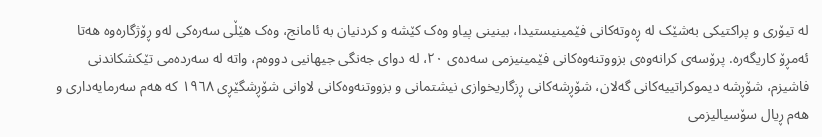لە تیۆری و پراکتیکی بەشێک لە ڕەوتەکانی فێمینیستیدا، بینینی پیاو وەک کێشە و کردنیان بە ئامانج، وەک هێڵی سەرەکی لەو ڕۆژگارەوە هەتا ئەمڕۆ کاریگەرە. پرۆسەی کرانەوەی بزووتنەوەکانی فێمینیزمی سەدەی ٢٠، لە دوای جەنگی جیهانیی دووەم، واتە لە سەردەمی تێکشکاندنی فاشیزم، شۆڕشە دیموکراتییەکانی گەلان، شۆڕشەکانی ڕزگاریخوازی نیشتمانی و بزووتنەوەکانی لاوانی شۆڕشگێڕی ١٩٦٨ کە هەم سەرمایەداری و هەم ڕیال سۆسیالیزمی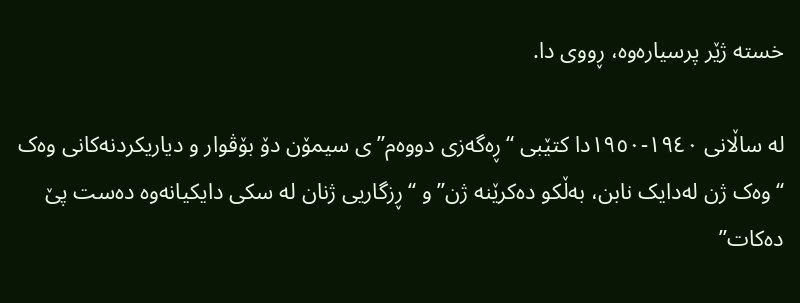خستە ژێر پرسیارەوە، ڕووی دا.

لە ساڵانی ١٩٤٠-١٩٥٠دا کتێبی “ڕەگەزی دووەم”ی سیمۆن دۆ بۆڤوار و دیاریکردنەکانی وەک “وەک ژن لەدایک نابن، بەڵکو دەکرێنە ژن” و “ڕزگاریی ژنان لە سکی دایکیانەوە دەست پێ دەکات”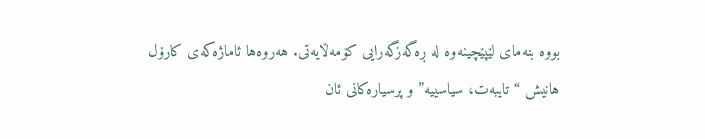بووە بنەمای لێپێچینەوە لە ڕەگەزگەرایی کۆمەڵایەتی. هەروەها ئاماژەکەی کارۆل هانیش “تایبەت، سیاسییە” و پرسیارەکانی ئان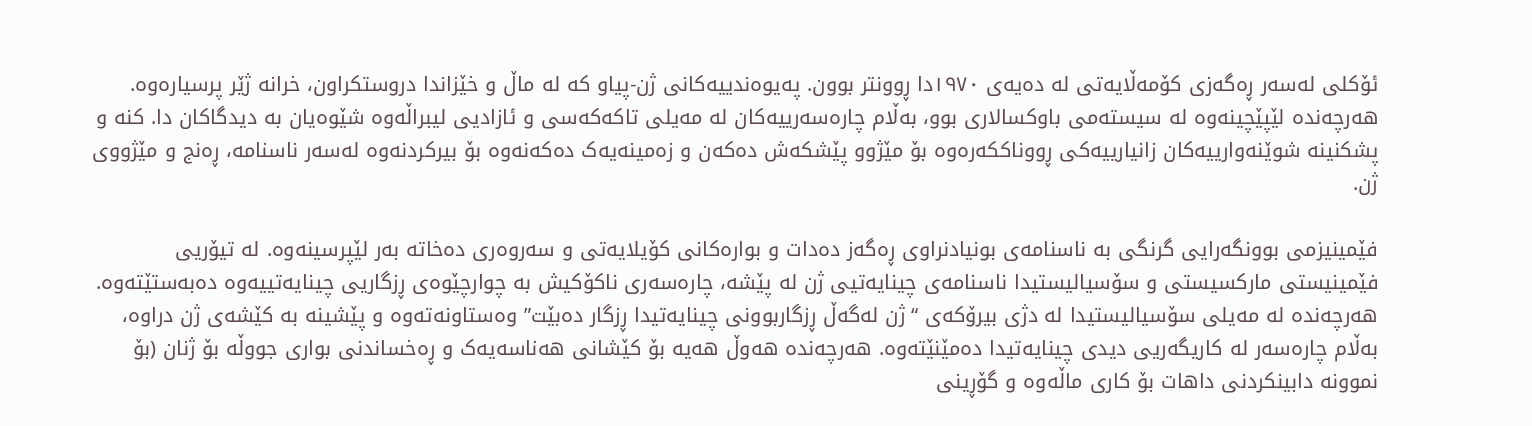ئۆکلی لەسەر ڕەگەزی کۆمەڵایەتی لە دەیەی ١٩٧٠دا ڕوونتر بوون. پەیوەندییەکانی ژن-پیاو کە لە ماڵ و خێزاندا دروستکراون، خرانە ژێر پرسیارەوە. هەرچەندە لێپێچینەوە لە سیستەمی باوکسالاری بوو، بەڵام چارەسەرییەکان لە مەیلی تاکەکەسی و ئازادیی لیبراڵەوە شێوەیان بە دیدگاکان دا. کنە و پشکنینە شوێنەوارییەکان زانیارییەکی ڕووناککەرەوە بۆ مێژوو پێشکەش دەکەن و زەمینەیەک دەکەنەوە بۆ بیرکردنەوە لەسەر ناسنامە، ڕەنج و مێژووی ژن.

فێمینیزمی بوونگەرایی گرنگی بە ناسنامەی بونیادنراوی ڕەگەز دەدات و بوارەکانی کۆیلایەتی و سەروەری دەخاتە بەر لێپرسینەوە. لە تیۆریی فێمینیستی مارکسیستی و سۆسیالیستیدا ناسنامەی چینایەتیی ژن لە پێشە، چارەسەری ناکۆکیش بە چوارچێوەی ڕزگاریی چینایەتییەوە دەبەستێتەوە. هەرچەندە لە مەیلی سۆسیالیستیدا لە دژی بیرۆکەی “ژن لەگەڵ ڕزگاربوونی چینایەتیدا ڕزگار دەبێت” وەستاونەتەوە و پێشینە بە کێشەی ژن دراوە، بەڵام چارەسەر لە کاریگەریی دیدی چینایەتیدا دەمێنێتەوە. هەرچەندە هەوڵ هەیە بۆ کێشانی هەناسەیەک و ڕەخساندنی بواری جووڵە بۆ ژنان (بۆ نموونە دابینکردنی داهات بۆ کاری ماڵەوە و گۆڕینی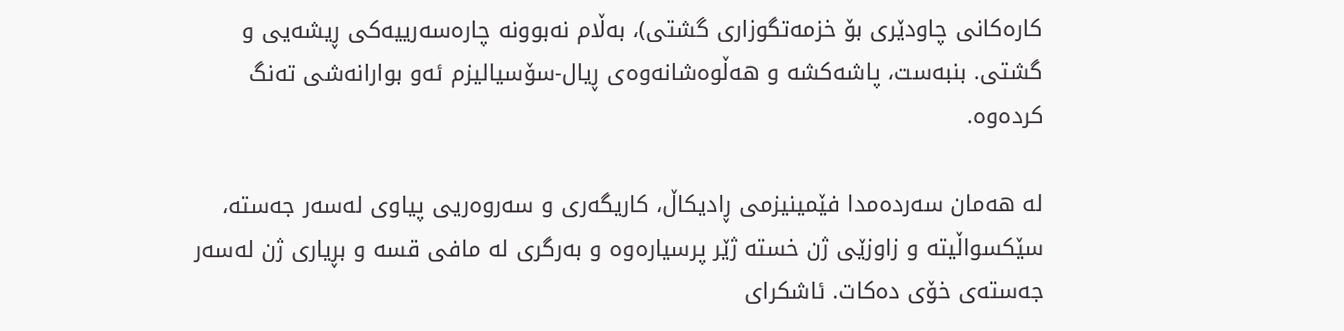کارەکانی چاودێری بۆ خزمەتگوزاری گشتی)، بەڵام نەبوونە چارەسەرییەکی ڕیشەیی و گشتی. بنبەست، پاشەکشە و هەڵوەشانەوەی ڕیال-سۆسیالیزم ئەو بوارانەشی تەنگ کردەوە.

لە هەمان سەردەمدا فێمینیزمی ڕادیکاڵ، کاریگەری و سەروەریی پیاوی لەسەر جەستە، سێکسواڵیتە و زاوزێی ژن خستە ژێر پرسیارەوە و بەرگری لە مافی قسە و بڕیاری ژن لەسەر جەستەی خۆی دەکات. ئاشکرای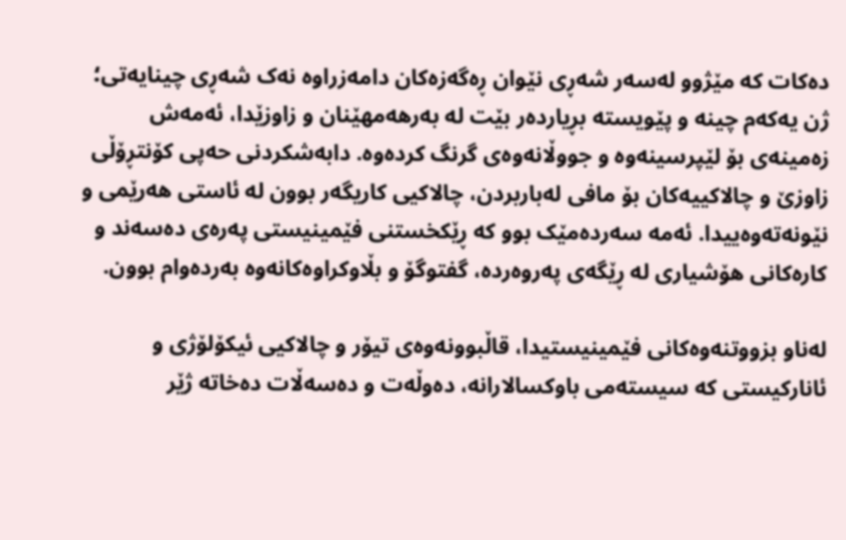دەکات کە مێژوو لەسەر شەڕی نێوان ڕەگەزەکان دامەزراوە نەک شەڕی چینایەتی؛ ژن یەکەم چینە و پێویستە بڕیاردەر بێت لە بەرهەمهێنان و زاوزێدا، ئەمەش زەمینەی بۆ لێپرسینەوە و جووڵانەوەی گرنگ کردەوە. دابەشکردنی حەپی کۆنتڕۆڵی زاوزێ و چالاکییەکان بۆ مافی لەباربردن، چالاکیی کاریگەر بوون لە ئاستی هەرێمی و نێونەتەوەییدا. ئەمە سەردەمێک بوو کە ڕێکخستنی فێمینیستی پەرەی دەسەند و کارەکانی هۆشیاری لە ڕێگەی پەروەردە، گفتوگۆ و بڵاوکراوەکانەوە بەردەوام بوون.

لەناو بزووتنەوەکانی فێمینیستیدا، قاڵبوونەوەی تیۆر و چالاکیی ئیکۆلۆژی و ئانارکیستی کە سیستەمی باوکسالارانە، دەوڵەت و دەسەڵات دەخاتە ژێر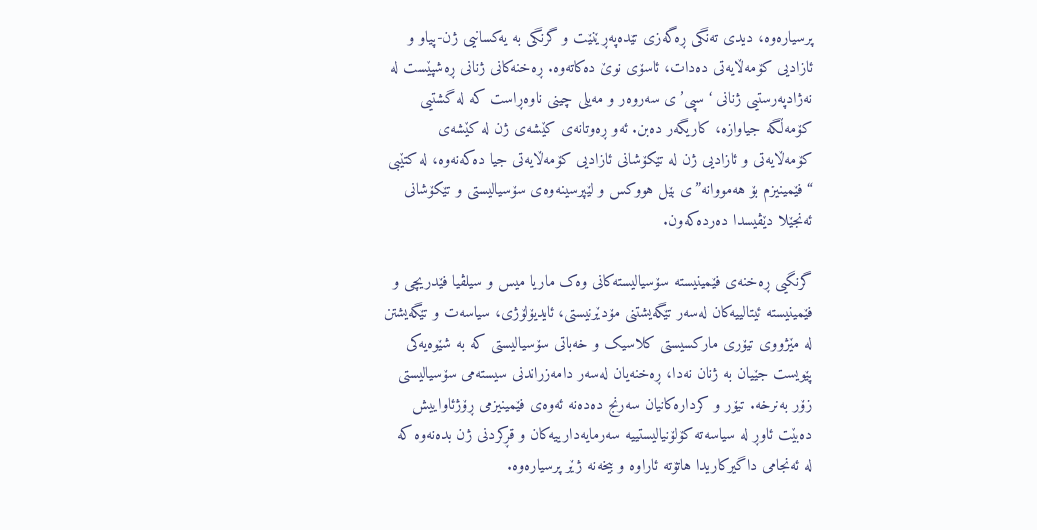پرسیارەوە، دیدی تەنگی ڕەگەزی تێدەپەڕێنێت و گرنگی بە یەکسانیی ژن-پیاو و ئازادیی کۆمەڵایەتی دەدات، ئاسۆی نوێ دەکاتەوە. ڕەخنەکانی ژنانی ڕەشپێست لە نەژادپەرستیی ژنانی ‘سپی’ی سەروەر و مەیلی چینی ناوەڕاست کە لە گشتیی کۆمەڵگە جیاوازە، کاریگەر دەبن. ئەو ڕەوتانەی کێشەی ژن لە کێشەی کۆمەڵایەتی و ئازادیی ژن لە تێکۆشانی ئازادیی کۆمەڵایەتی جیا دەکەنەوە، لە کتێبی “فێمینیزم بۆ هەمووانە”ی بێل هووکس و لێپرسینەوەی سۆسیالیستی و تێکۆشانی ئەنجێلا دێڤیسدا دەردەکەون.

گرنگیی ڕەخنەی فێمینیستە سۆسیالیستەکانی وەک ماریا میس و سیلڤیا فێدریچی و فێمینیستە ئیتالییەکان لەسەر تێگەیشتنی مۆدێرنیستی، ئایدیۆلۆژی، سیاسەت و تێگەیشتن لە مێژووی تیۆری مارکسیستی کلاسیک و خەباتی سۆسیالیستی کە بە شێوەیەکی پێویست جێیان بە ژنان نەدا، ڕەخنەیان لەسەر دامەزراندنی سیستەمی سۆسیالیستی زۆر بەنرخە. تیۆر و کردارەکانیان سەرنج دەدەنە ئەوەی فێمینیزمی ڕۆژئاواییش دەبێت ئاوڕ لە سیاسەتە کۆلۆنیالیستییە سەرمایەدارییەکان و قڕکردنی ژن بدەنەوە کە لە ئەنجامی داگیرکاریدا هاتۆتە ئاراوە و بیخەنە ژێر پرسیارەوە.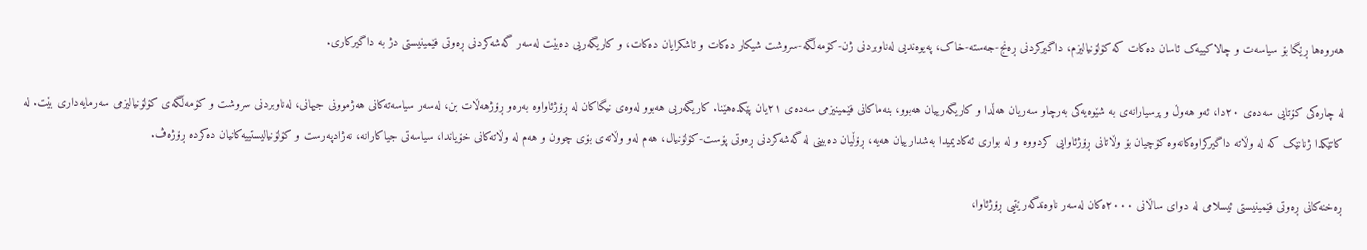هەروەها ڕێگا بۆ سیاسەت و چالاکییەک ئاسان دەکات کە کۆلۆنیالیزم، داگیرکردنی ڕەنج-جەستە-خاک، پەیوەندیی لەناوبردنی ژن-کۆمەڵگە-سروشت شیکار دەکات و ئاشکرایان دەکات، و کاریگەریی دەبێت لەسەر گەشەکردنی ڕەوتی فێمینیستی دژ بە داگیرکاری.

لە چارەکی کۆتایی سەدەی ٢٠دا، ئەو هەوڵ و پرسیارانەی بە شێوەیەکی بەرچاو سەریان هەڵدا و کاریگەرییان هەبوو، بنەماکانی فێمینیزمی سەدەی ٢١یان پێکدەهێنا. کاریگەریی هەبوو لەوەی نیگاکان لە ڕۆژئاواوە بەرەو ڕۆژهەڵات بن، لەسەر سیاسەتەکانی هەژموونی جیهانی، لەناوبردنی سروشت و کۆمەڵگەی کۆلۆنیالیزمی سەرمایەداری بێت. لە کاتێکدا ژنانێک کە لە وڵاتە داگیرکراوەکانەوە کۆچیان بۆ وڵاتانی ڕۆژئاوایی کردووە و لە بواری ئەکادیمیدا بەشدارییان هەیە، ڕۆڵیان دەبینی لە گەشەکردنی ڕەوتی پۆست-کۆلۆنیال، هەم لەو وڵاتەی بۆی چوون و هەم لە وڵاتەکانی خۆیاندا، سیاسەتی جیاکارانە، نەژادپەرست و کۆلۆنیالیستییەکانیان دەکردە ڕۆژەڤ.

ڕەخنەکانی ڕەوتی فێمینیستی ئیسلامی لە دوای ساڵانی ٢٠٠٠ەکان لەسەر ناوەندگەرێتیی ڕۆژئاوا،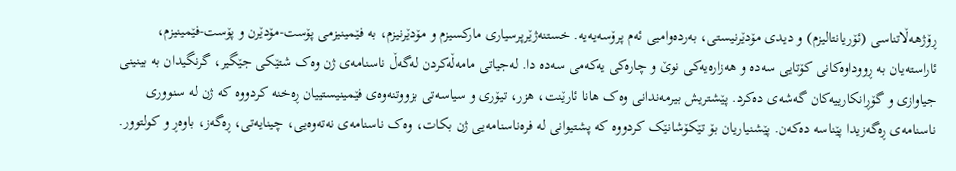ڕۆژهەڵاتناسی (ئۆریانتالیزم) و دیدی مۆدێرنیستی، بەردەوامیی ئەم پرۆسەیەیە. خستنەژێرپرسیاری مارکسیزم و مۆدێرنیزم، بە فێمینیزمی پۆست-مۆدێرن و پۆست-فێمینیزم، ئاراستەیان بە ڕووداوەکانی کۆتایی سەدە و هەزارەیەکی نوێ و چارەکی یەکەمی سەدە دا. لەجیاتی مامەڵەکردن لەگەڵ ناسنامەی ژن وەک شتێکی جێگیر، گرنگیدان بە بینینی جیاوازی و گۆڕانکارییەکان گەشەی دەکرد. پێشتریش بیرمەندانی وەک هانا ئارێنت، هزر، تیۆری و سیاسەتی بزووتنەوەی فێمینیستییان ڕەخنە کردووە کە ژن لە سنووری ناسنامەی ڕەگەزیدا پێناسە دەکەن. پێشنیاریان بۆ تێکۆشانێک کردووە کە پشتیوانی لە فرەناسنامەیی ژن بکات، وەک ناسنامەی نەتەوەیی، چینایەتی، ڕەگەز، باوەڕ و کولتوور.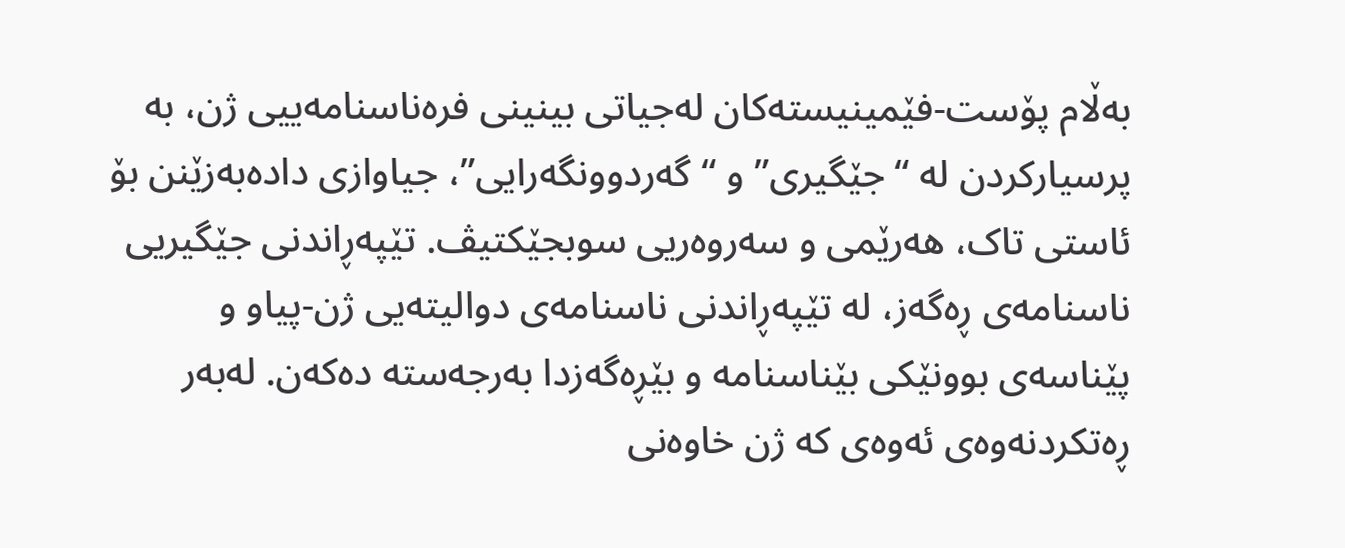بەڵام پۆست-فێمینیستەکان لەجیاتی بینینی فرەناسنامەییی ژن، بە پرسیارکردن لە “جێگیری” و “گەردوونگەرایی”، جیاوازی دادەبەزێنن بۆ ئاستی تاک، هەرێمی و سەروەریی سوبجێکتیڤ. تێپەڕاندنی جێگیریی ناسنامەی ڕەگەز، لە تێپەڕاندنی ناسنامەی دوالیتەیی ژن-پیاو و پێناسەی بوونێکی بێناسنامە و بێڕەگەزدا بەرجەستە دەکەن. لەبەر ڕەتکردنەوەی ئەوەی کە ژن خاوەنی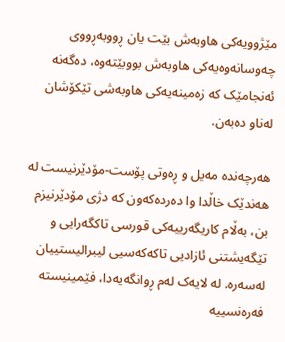مێژوویەکی هاوبەش بێت یان ڕووبەڕووی چەوسانەوەیەکی هاوبەش بووبێتەوە، دەگەنە ئەنجامێک کە زەمینەیەکی هاوبەشی تێکۆشان لەناو دەبەن.

هەرچەندە مەیل و ڕەوتی پۆست-مۆدێرنیست لە هەندێک خاڵدا وا دەردەکەون کە دژی مۆدێرنیزم بن، بەڵام کاریگەرییەکی قورسی تاکگەرایی و تێگەیشتنی ئازادیی تاکەکەسیی لیبرالیستییان لەسەرە. لە لایەک لەم ڕوانگەیەدا، فێمینیستە فەرەنسییە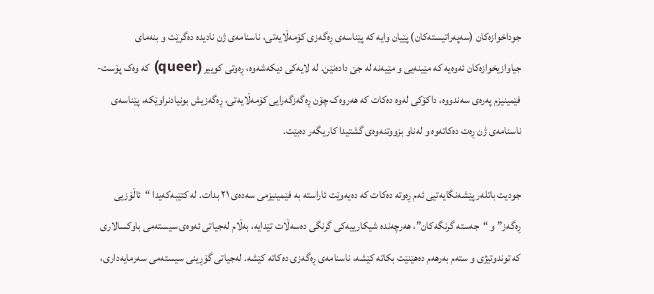جوداخوازەکان (سەپەراتیستەکان) پێیان وایە کە پێناسەی ڕەگەزی کۆمەڵایەتی، ناسنامەی ژن نادیدە دەگرێت و بنەمای جیاوازیخوازەکان ئەوەیە کە مێینەیی و مێیەنە لە جێ دادەنێن. لە لایەکی دیکەشەوە، ڕەوتی کوییر (queer) کە وەک پۆست-فێمینیزم پەرەی سەندووە، داکۆکی لەوە دەکات کە هەروەک چۆن ڕەگەزگەرایی کۆمەڵایەتی، ڕەگەزیش بونیادنراوێکە، پێناسەی ناسنامەی ژن ڕەت دەکاتەوە و لەناو بزووتنەوەی گشتیدا کاریگەر دەبێت.

جودیت باتلەر پێشەنگایەتیی ئەم ڕەوتە دەکات کە دەیەوێت ئاراستە بە فێمینیزمی سەدەی ٢١ بدات. لە کتێبەکەیدا “ئاڵۆزیی ڕەگەز” و “جەستە گرنگەکان”، هەرچەندە شیکارییەکی گرنگی دەسەڵات تێدایە، بەڵام لەجیاتی ئەوەی سیستەمی باوکسالاری کە توندوتیژی و ستەم بەرهەم دەهێنێت بکاتە کێشە، ناسنامەی ڕەگەزی دەکاتە کێشە. لەجیاتی گۆڕینی سیستەمی سەرمایەداری،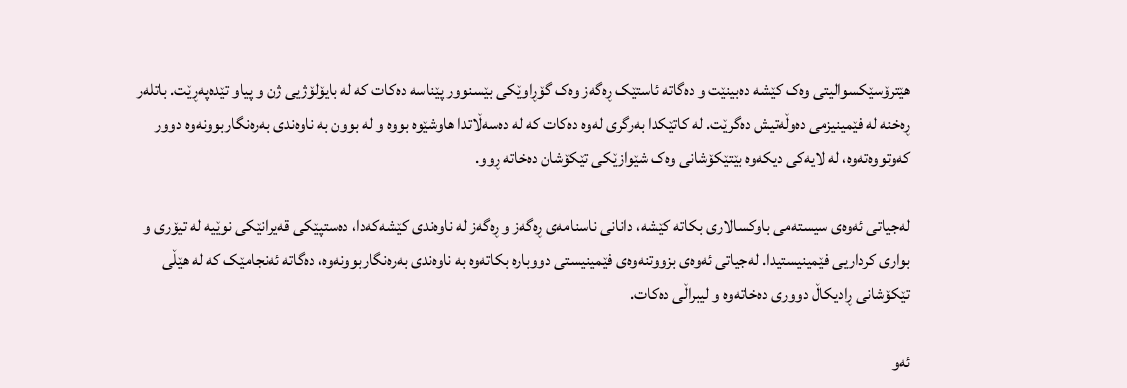هێترۆسێکسوالیتی وەک کێشە دەبینێت و دەگاتە ئاستێک ڕەگەز وەک گۆڕاوێکی بێسنوور پێناسە دەکات کە لە بایۆلۆژیی ژن و پیاو تێدەپەڕێت. باتلەر ڕەخنە لە فێمینیزمی دەوڵەتیش دەگرێت. لە کاتێکدا بەرگری لەوە دەکات کە لە دەسەڵاتدا هاوشێوە بووە و لە بوون بە ناوەندی بەرەنگاربوونەوە دوور کەوتووەتەوە، لە لایەکی دیکەوە بێتێکۆشانی وەک شێوازێکی تێکۆشان دەخاتە ڕوو.

لەجیاتی ئەوەی سیستەمی باوکسالاری بکاتە کێشە، دانانی ناسنامەی ڕەگەز و ڕەگەز لە ناوەندی کێشەکەدا، دەستپێکی قەیرانێکی نوێیە لە تیۆری و بواری کرداریی فێمینیستیدا. لەجیاتی ئەوەی بزووتنەوەی فێمینیستی دووبارە بکاتەوە بە ناوەندی بەرەنگاربوونەوە، دەگاتە ئەنجامێک کە لە هێڵی تێکۆشانی ڕادیکاڵ دووری دەخاتەوە و لیبراڵی دەکات.

ئەو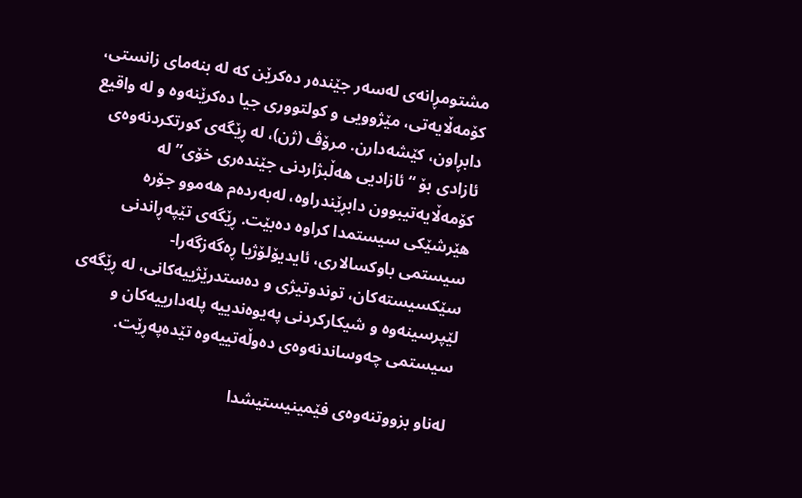مشتومڕانەی لەسەر جێندەر دەکرێن کە لە بنەمای زانستی، کۆمەڵایەتی، مێژوویی و کولتووری جیا دەکرێنەوە و لە واقیع دابڕاون، کێشەدارن. مرۆڤ (ژن)، لە ڕێگەی کورتکردنەوەی ئازادی بۆ “ئازادیی هەڵبژاردنی جێندەری خۆی” لە کۆمەڵایەتیبوون دابڕێندراوە، لەبەردەم هەموو جۆرە هێرشێکی سیستمدا کراوە دەبێت. ڕێگەی تێپەڕاندنی سیستمی باوکسالاری، ئایدیۆلۆژیا ڕەگەزگەرا-سێکسیستەکان، توندوتیژی و دەستدرێژییەکانی، لە ڕێگەی لێپرسینەوە و شیکارکردنی پەیوەندییە پلەدارییەکان و سیستمی چەوساندنەوەی دەوڵەتییەوە تێدەپەڕێت.

لەناو بزووتنەوەی فێمینیستیشدا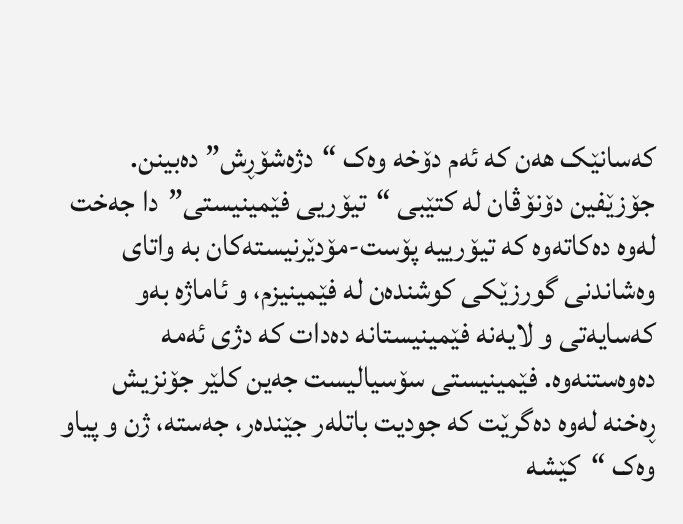کەسانێک هەن کە ئەم دۆخە وەک “دژەشۆڕش” دەبینن. جۆزێفین دۆنۆڤان لە کتێبی “تیۆریی فێمینیستی”دا جەخت لەوە دەکاتەوە کە تیۆرییە پۆست-مۆدێرنیستەکان بە واتای وەشاندنی گورزێکی کوشندەن لە فێمینیزم، و ئاماژە بەو کەسایەتی و لایەنە فێمینیستانە دەدات کە دژی ئەمە دەوەستنەوە. فێمینیستی سۆسیالیست جەین کلێر جۆنزیش ڕەخنە لەوە دەگرێت کە جودیت باتلەر جێندەر، جەستە، ژن و پیاو وەک “کێشە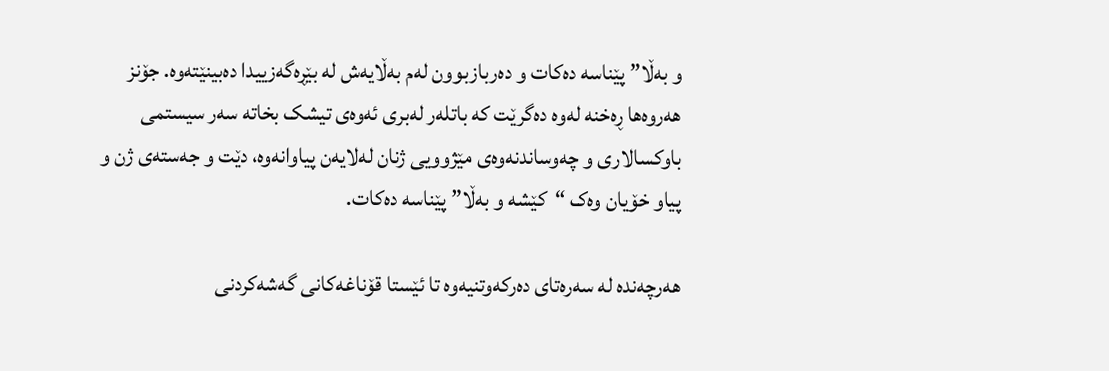و بەڵا” پێناسە دەکات و دەربازبوون لەم بەڵایەش لە بێڕەگەزییدا دەبینێتەوە. جۆنز هەروەها ڕەخنە لەوە دەگرێت کە باتلەر لەبری ئەوەی تیشک بخاتە سەر سیستمی باوکسالاری و چەوساندنەوەی مێژوویی ژنان لەلایەن پیاوانەوە، دێت و جەستەی ژن و پیاو خۆیان وەک “کێشە و بەڵا” پێناسە دەکات.

هەرچەندە لە سەرەتای دەرکەوتنیەوە تا ئێستا قۆناغەکانی گەشەکردنی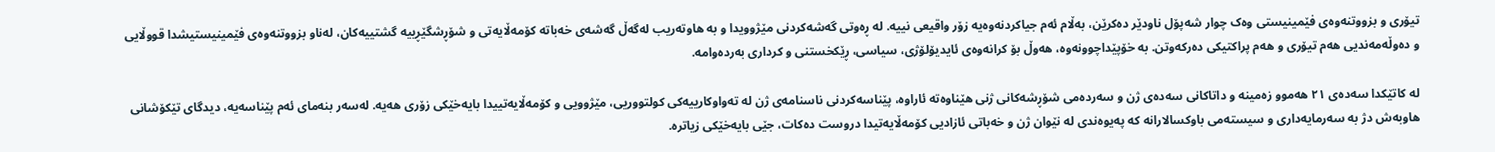تیۆری و بزووتنەوەی فێمینیستی وەک چوار شەپۆل ناودێر دەکرێن، بەڵام ئەم جیاکردنەوەیە زۆر واقیعی نییە. لە ڕەوتی گەشەکردنی مێژوویدا و بە هاوتەریب لەگەڵ گەشەی خەباتە کۆمەڵایەتی و شۆڕشگێڕییە گشتییەکان، لەناو بزووتنەوەی فێمینیستیشدا قووڵایی و دەوڵەمەندیی هەم تیۆری و هەم پراکتیکی دەرکەوتن. بە خۆپێداچوونەوە، هەوڵ بۆ کرانەوەی ئایدیۆلۆژی، سیاسی، ڕێکخستنی و کرداری بەردەوامە.

لە کاتێکدا سەدەی ٢١ هەموو زەمینە و داتاکانی سەدەی ژن و سەردەمی شۆڕشەکانی ژنی هێناوەتە ئاراوە، پێناسەکردنی ناسنامەی ژن لە تەواوکارییەکی کولتووریی، مێژوویی و کۆمەڵایەتییدا بایەخێکی زۆری هەیە. لەسەر بنەمای ئەم پێناسەیە، دیدگای تێکۆشانی هاوبەش دژ بە سەرمایەداری و سیستەمی باوکسالارانە کە پەیوەندی لە نێوان ژن و خەباتی ئازادیی کۆمەڵایەتیدا دروست دەکات، جێی بایەخێکی زیاترە.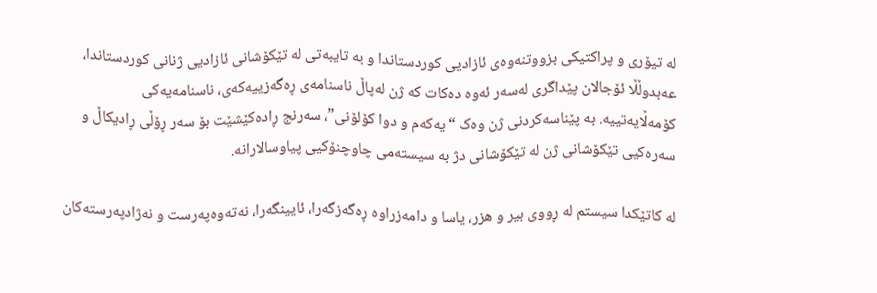لە تیۆری و پراکتیکی بزووتنەوەی ئازادیی کوردستاندا و بە تایبەتی لە تێکۆشانی ئازادیی ژنانی کوردستاندا، عەبدوڵڵا ئۆجالان پێداگری لەسەر ئەوە دەکات کە ژن لەپاڵ ناسنامەی ڕەگەزییەکەی، ناسنامەیەکی کۆمەڵایەتییە. بە پێناسەکردنی ژن وەک “یەکەم و دوا کۆلۆنی”، سەرنج ڕادەکێشێت بۆ سەر ڕۆڵی ڕادیکاڵ و سەرەکیی تێکۆشانی ژن لە تێکۆشانی دژ بە سیستەمی چاوچنۆکیی پیاوسالارانە.

لە کاتێکدا سیستم لە ڕووی بیر و هزر، یاسا و دامەزراوە ڕەگەزگەرا، ئایینگەرا، نەتەوەپەرست و نەژادپەرستەکان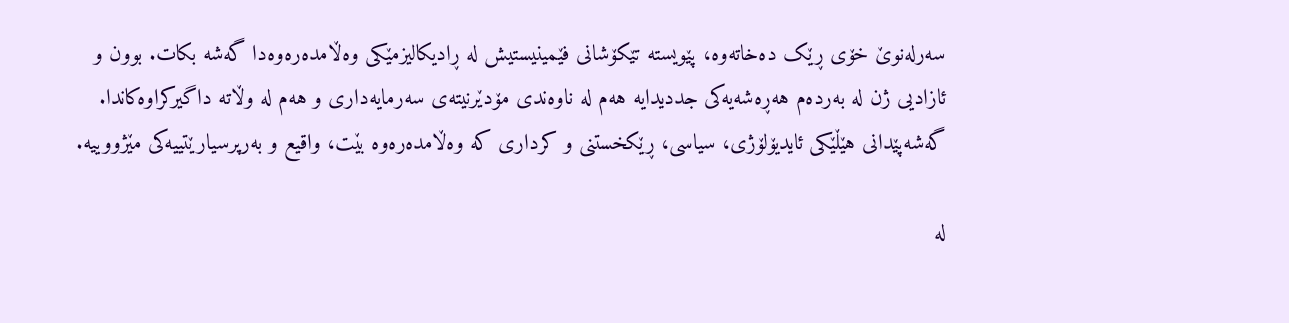سەرلەنوێ خۆی ڕێک دەخاتەوە، پێویستە تێکۆشانی فێمینیستیش لە ڕادیکالیزمێکی وەڵامدەرەوەدا گەشە بکات. بوون و ئازادیی ژن لە بەردەم هەڕەشەیەکی جددیدایە هەم لە ناوەندی مۆدێرنیتەی سەرمایەداری و هەم لە وڵاتە داگیرکراوەکاندا. گەشەپێدانی هێڵێکی ئایدیۆلۆژی، سیاسی، ڕێکخستنی و کرداری کە وەڵامدەرەوە بێت، واقیع و بەرپرسیارێتییەکی مێژووییە.

لە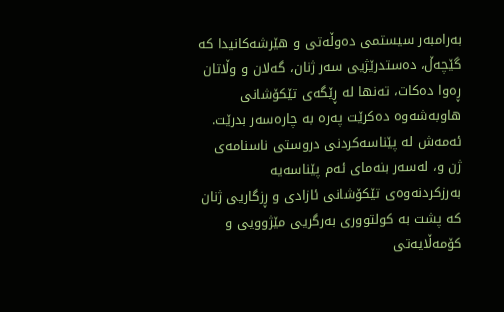بەرامبەر سیستمی دەوڵەتی و هێرشەکانیدا کە گێچەڵ، دەستدرێژیی سەر ژنان، گەلان و وڵاتان ڕەوا دەکات، تەنها لە ڕێگەی تێکۆشانی هاوبەشەوە دەکرێت پەرە بە چارەسەر بدرێت. ئەمەش لە پێناسەکردنی دروستی ناسنامەی ژن و، لەسەر بنەمای ئەم پێناسەیە بەرزکردنەوەی تێکۆشانی ئازادی و ڕزگاریی ژنان کە پشت بە کولتووری بەرگریی مێژوویی و کۆمەڵایەتی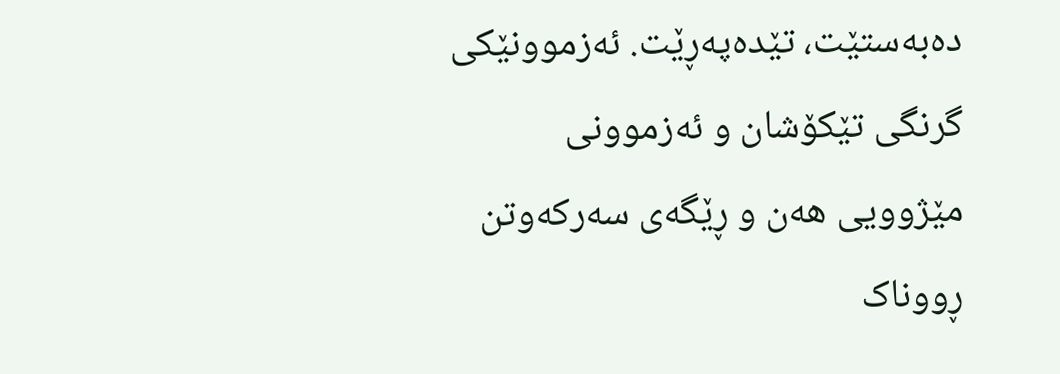دەبەستێت، تێدەپەڕێت. ئەزموونێکی گرنگی تێکۆشان و ئەزموونی مێژوویی هەن و ڕێگەی سەرکەوتن ڕووناک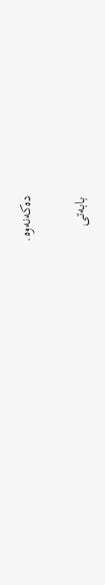دەکەنەوە.

بابەتی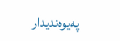پەیوەندیدار